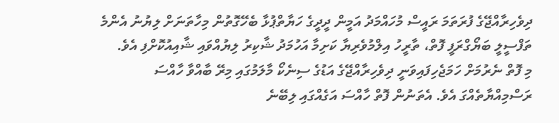ދިވެހިރާއްޖޭގެ ފުރަތަމަ ރައީސް މުހައްމަދު އަމީން ދީދީގެ ހަޔާތްޕުޅާ ބެހޭގޮތުން މިހާތަނަށް ލިޔުނު އެންމެ ތަފްސީލީ ބަޔޯގްރަފީ ފޮތް، ތާރީހު އިލްމުވެރިޔާ ކަށިމާ އަހުމަދު ޝާކިރު ލިޔުއްވައި ޝާއިއުކޮށްފި އެވެ.
މި ފޮތް ނެރުމަށް ހަމަޖެހިފައިވަނީ ދިވެހިރާއްޖޭގެ އަޑުގެ ސިނެކޯ މާލަމުގައި މިރޭ ބާއްވާ ހާއްސަ ރަސްމިއްޔާތެއްގަ އެވެ. އެތަނުން ފޮތް ހާއްސަ އަގެއްގައި ލިބޭނެ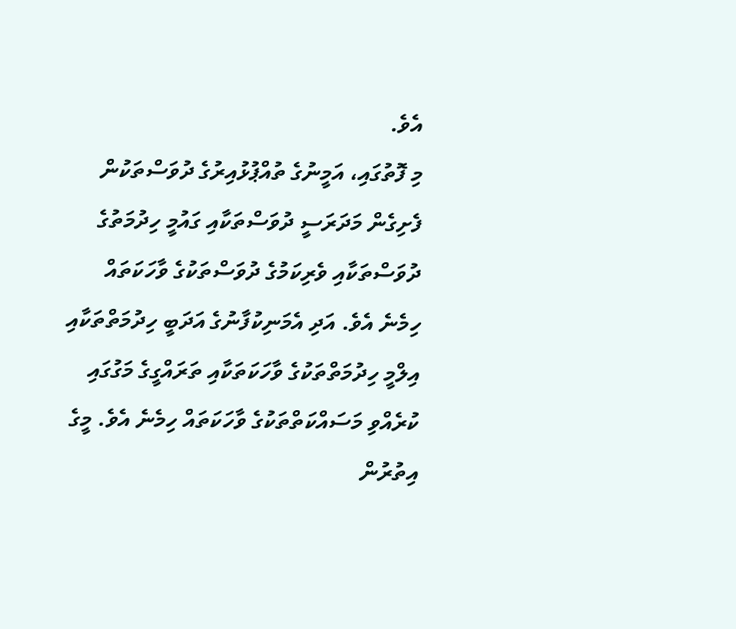އެވެ.
މި ފޮތުގައި، އަމީނުގެ ތުއްޕުޅުއިރުގެ ދުވަސްތަކުން ފެށިގެން މަދަރަސީ ދުވަސްތަކާއި ގައުމީ ހިދުމަތުގެ ދުވަސްތަކާއި ވެރިކަމުގެ ދުވަސްތަކުގެ ވާހަކަތައް ހިމެނެ އެވެ. އަދި އެމަނިކުފާނުގެ އަދަބީ ހިދުމަތްތަކާއި އިލްމީ ހިދުމަތްތަކުގެ ވާހަކަތަކާއި ތަރައްގީގެ މަގުގައި ކުރެއްވި މަސައްކަތްތަކުގެ ވާހަކަތައް ހިމެނެ އެވެ. މީގެ އިތުރުން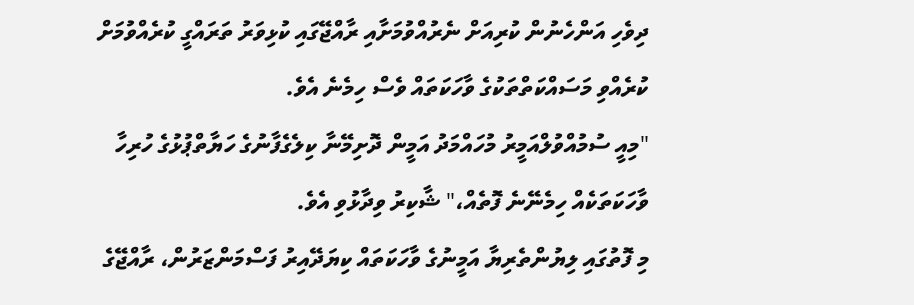ދިވެހި އަންހެނުން ކުރިއަށް ނެރުއްވުމަށާއި ރާއްޖޭގައި ކުޅިވަރު ތަރައްގީ ކުރެއްވުމަށް ކުރެއްވި މަސައްކަތްތަކުގެ ވާހަކަތައް ވެސް ހިމެނެ އެވެ.
"މިއީ ސުމުއްވުލްއަމީރު މުހައްމަދު އަމީން ދޮށިމޭނާ ކިލެގެފާނުގެ ހަޔާތްޕުޅުގެ ހުރިހާ ވާހަކަތަކެއް ހިމެނޭނެ ފޮތެއް،" ޝާކިރު ވިދާޅުވި އެވެ.
މި ފޮތުގައި ލިޔުންތެރިޔާ އަމީނުގެ ވާހަކަތައް ކިޔަދޭއިރު ފަސްމަންޒަރުން، ރާއްޖޭގެ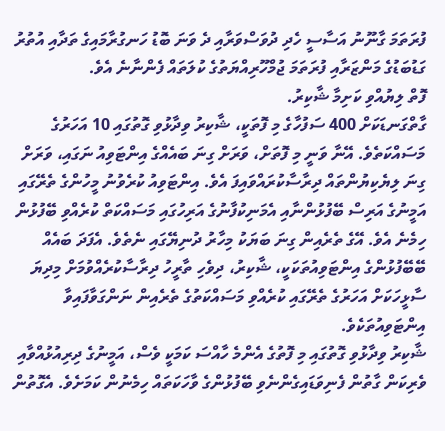ފުރަތަމަ ގާނޫނު އަސާސީ ހެދި ދުވަސްވަރާއި ދެ ވަނަ ބޮޑު ހަނގުރާމައިގެ ތަދާއި އުތުރު ގަޑުބަޑުގެ މަންޒަރާއި ފުރަތަމަ ޖުމްހޫރިއްޔަތުގެ ކުލަތައް ފެންނާނެ އެވެ.
ފޮތް ލިޔުއްވި ކަށިމާ ޝާކިރު.
ގާތްގަނޑަކަށް 400 ސަފުހާގެ މި ފޮތަކީ، ޝާކިރު ވިދާޅުވި ގޮތުގައި 10 އަހަރުގެ މަސައްކަތެވެ. އޭނާ ވަނީ މި ފޮތަށް، ވަރަށް ގިނަ ބައެއްގެ އިންޓަވިއު ނަގައި، ވަރަށް ގިނަ ލިޔެކިޔުންތައް ދިރާސާކުރައްވައިފަ އެވެ. އިންޓަވިއު ކުރެވުނު މީހުންގެ ތެރޭގައި އަމީނުގެ އަރިސް ބޭފުޅުންނާއި އެމަނިކުފާނުގެ އަރިހުގައި މަސައްކަތް ކުރެއްވި ބޭފުޅުން ހިމެނެ އެވެ. އޭގެ ތެރެއިން ގިނަ ބަޔަކު މިހާރު ދުނިޔޭގައި ނެތެވެ. އެފަދަ ބައެއް ބޭބޭފުޅުންގެ އިންޓަވިއުތަކަކީ، ޝާކިރު، ދިވެހި ތާރީހު ދިރާސާކުރެއްވުމަށް މިދިޔަ ސާޅީހަކަށް އަހަރުގެ ތެރޭގައި ކުރެއްވި މަސައްކަތުގެ ތެރެއިން ނަންގަވާފައިވާ އިންޓަވިއުތަކެވެ.
ޝާކިރު ވިދާޅުވި ގޮތުގައި މި ފޮތުގެ އެންމެ ހާއްސަ ކަމަކީ ވެސް، އަމީނުގެ ދިރިއުޅުއްވާއި ވެރިކަން ގާތުން ފެނިވަޑައިގެންނެވި ބޭފުޅުންގެ ވާހަކަތައް ހިމެނުން ކަމަށެވެ. އެގޮތުން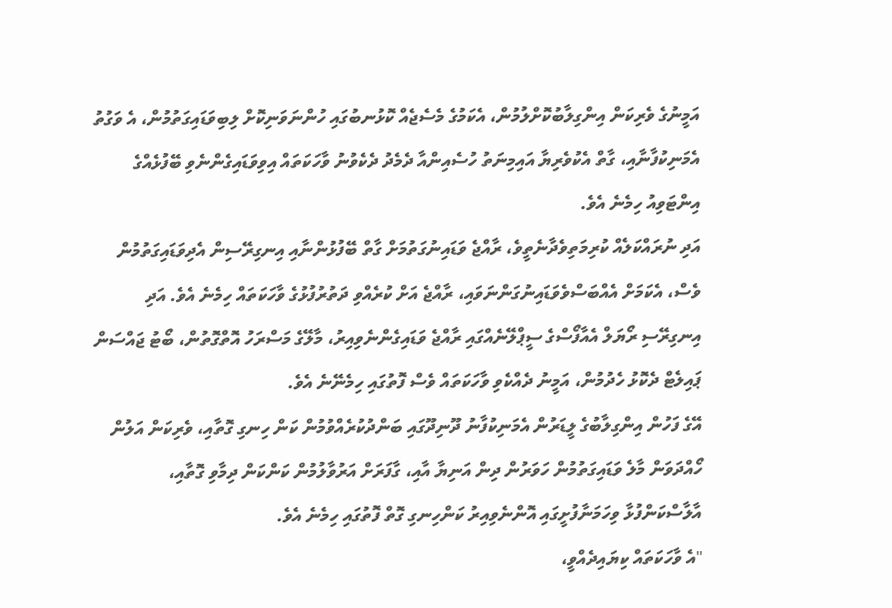އަމީނުގެ ވެރިކަން އިންގިލާބުކޮށްލުމުން، އެކަމުގެ މެސެޖެއް ކޮޅުނބުގައި ހުންނަވަނިކޮށް ލިބިވަޑައިގަތުމުން، އެ ވަގުތު އެމަނިކުފާނާއި، ގާތް އެކުވެރިޔާ އައިމިނަތު ހުސެއިންއާ ދެމެދު ދެކެވުނު ވާހަކަތައް އިވިވަޑައިގެންނެވި ބޭފުޅެއްގެ އިންޓަވިއު ހިމެނެ އެވެ.
އަދި ނުރައްކަލެއް ކުރިމަތިވެދާނެތީވެ، ރާއްޖެ ވަޑައިނުގަތުމަށް ގާތް ބޭފުޅުންނާއި އިނގިރޭސިން އެދިވަޑައިގަތުމުން ވެސް، އެކަމަށް އެއްބަސްވެވަޑައިނުގަންނަވައި، ރާއްޖެ އަށް ކުރެއްވި ދަތުރުފުޅުގެ ވާހަކަތައް ހިމެނެ އެވެ. އަދި އިނގިރޭސި ރޯޔަލް އެއާފޯސްގެ ސީޕްލޭނެއްގައި ރާއްޖެ ވަޑައިގެންނެވިއިރު، މާލޭގެ މަސްރަހު އޮތްގޮތުން، ބޯޓު ޖައްސަން ޕައިލެޓް ދެކޮޅު ހެދުމުން، އަމީނު ދެއްކެވި ވާހަކަތައް ވެސް ފޮތުގައި ހިމެނޭނެ އެވެ.
އޭގެ ފަހުން އިންގިލާބުގެ ލީޑަރުން އެމަނިކުފާނު ދޫނިދޫގައި ބަންދުކުރެއްވުމުން ކަން ހިނގި ގޮތާއި، ވެރިކަން އަލުން ހޯއްދަވަން މާލެ ވަޑައިގަތުމުން ހަވަރުން ދިން އަނިޔާ އާއި، ގާފަރަށް އަރުވާލުމުން ކަންކަން ދިމާވި ގޮތާއި، އާލާސްކަންފުޅާ ވިހަމަނާފުށީގައި އޮންނެވިއިރު ކަންހިނގި ގޮތް ފޮތުގައި ހިމެނެ އެވެ.
"އެ ވާހަކަތައް ކިޔައިދެއްވީ،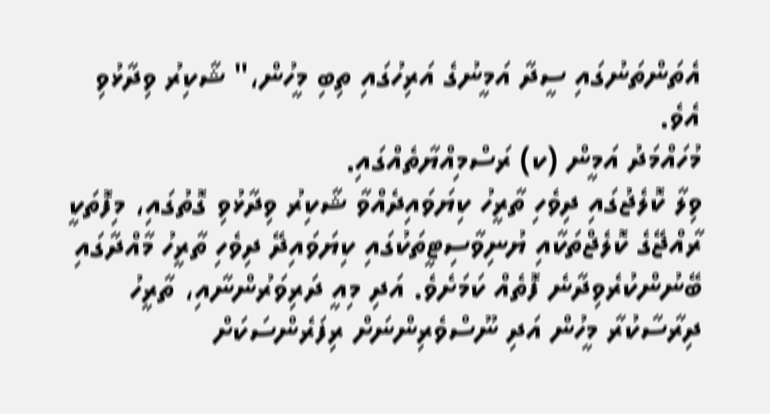އެތަންތަނުގައި ސީދާ އަމީނުގެ އަރިހުގައި ތިބި މީހުން،" ޝާކިރު ވިދާޅުވި އެވެ.
މުހައްމަދު އަމީން (ކ) ރަސްމިއްޔާތެއްގައި.
ވިލާ ކޮލެޖުގައި ދިވެހި ތާރީހު ކިޔަވައިދެއްވާ ޝާކިރު ވިދާޅުވި ގޮތުގައި، މިފޮތަކީ ރާއްޖޭގެ ކޮލެޖްތަކާއި ޔުނިވާސިޓީތަކުގައި ކިޔަވައިދޭ ދިވެހި ތާރީހު މާއްދާގައި ބޭނުންކުރެވިދާނެ ފޮތެއް ކަމަށެވެ. އަދި މިއީ ދަރިވަރުންނާއި، ތާރީހު ދިރާސާކުރާ މީހުން އަދި ނޫސްވެރިންނަށް ރިފަރެންސަކަށް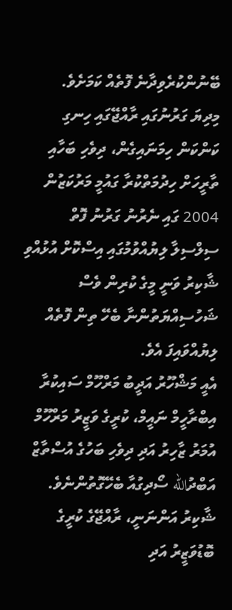ބޭނުންކުރެވިދާނެ ފޮތެއް ކަމަށެވެ.
މިދިޔަ ގަރުނުގައި ރާއްޖޭގައި ހިނގި ކަންކަން ހިމަނައިގެން، ދިވެހި ބަހާއި ތާރީހަށް ހިދުމަތްކުރާ ގައުމީ މަރުކަޒުން 2004 ގައި ނެރުނު ގަރުނު ފޮތް ސިލްސިލާ ލިޔުއްވުމުގައި އިސްކޮށް އުޅުއްވި ޝާކިރު ވަނީ މީގެ ކުރިން ވެސް ޝަހުސިއްޔަތުންނާ ބެހޭ ތިން ފޮތެއް ލިޔުއްވައިފަ އެވެ.
އެއީ މަޝްހޫރު އަދީބު މަރްހޫމް ސައިކުރާ އިބްރާހީމް ނައީމް، ކުރީގެ ވަޒީރު މަރްހޫމް އުމަރު ޒާހިރު އަދި ދިވެހި ބަހުގެ އުސްތާޒް އަބްދުالله ސޯދިގުއާ ބެހޭގޮތުންނެވެ. ޝާކިރު އަންނަނީ، ރާއްޖޭގެ ކުރީގެ ބޮޑުވަޒީރު އަދި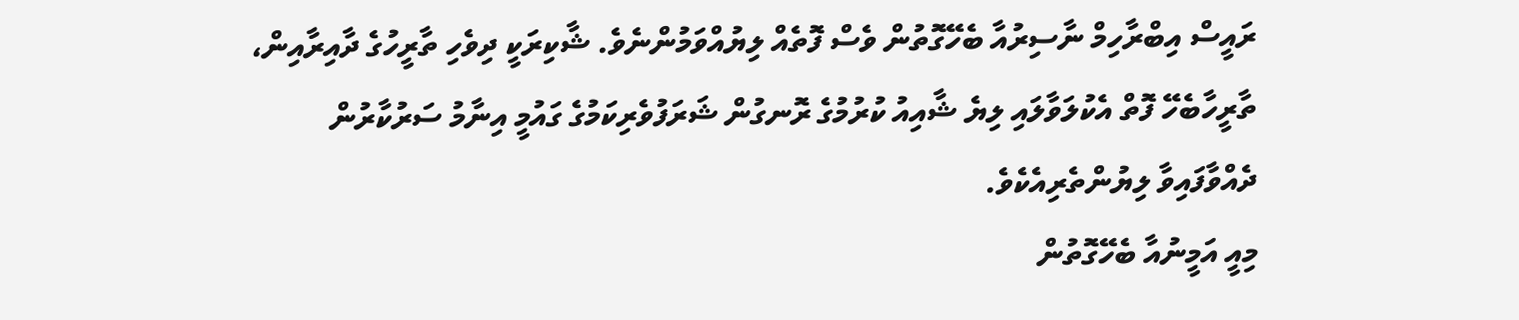ރައީސް އިބްރާހިމް ނާސިރުއާ ބެހޭގޮތުން ވެސް ފޮތެއް ލިޔުއްވަމުންނެވެ. ޝާކިރަކީ ދިވެހި ތާރީހުގެ ދާއިރާއިން، ތާރީހާބެހޭ ފޮތް އެކުލަވާލައި ލިޔެ ޝާއިއު ކުރުމުގެ ރޮނގުން ޝަރަފުވެރިކަމުގެ ގައުމީ އިނާމު ސަރުކާރުން ދެއްވާފައިވާ ލިޔުންތެރިއެކެވެ.
މިއީ އަމީނުއާ ބެހޭގޮތުން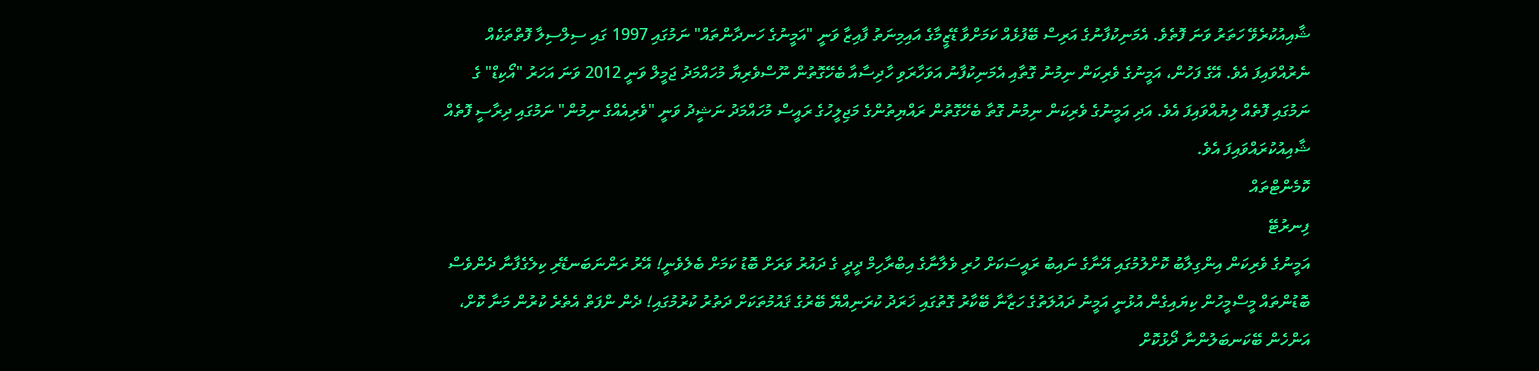ޝާއިއުކުރެވޭ ހަތަރު ވަނަ ފޮތެވެ. އެމަނިކުފާނުގެ އަރިސް ބޭފުޅެއް ކަމަށްވާ ޑޭޒީމާގެ އައިމިނަތު ފާއިޒާ ވަނީ "އަމީނުގެ ހަނދާންތައް" ނަމުގައި 1997 ގައި ސިލްސިލާ ފޮތްތަކެއް ނެރުއްވައިފަ އެވެ. އޭގެ ފަހުން، އަމީނުގެ ވެރިކަން ނިމުނު ގޮތާއި އެމަނިކުފާނު އަވަހާރަވި ހާދިސާއާ ބެހޭގޮތުން ނޫސްވެރިޔާ މުހައްމަދު ޖަމީލް ވަނީ 2012 ވަނަ އަހަރު "އޯކިޑް" ގެ ނަމުގައި ފޮތެއް ލިޔުއްވައިފަ އެވެ. އަދި އަމީނުގެ ވެރިކަން ނިމުނު ގޮތާ ބެހޭގޮތުން ރައްޔިތުންގެ މަޖިލީހުގެ ރައީސް މުހައްމަދު ނަޝީދު ވަނީ "ވެރިއެއްގެ ނިމުން" ނަމުގައި ދިރާސީ ފޮތެއް ޝާއިއުކުރައްވައިފަ އެވެ.
ކޮމެންޓްތައް
ފިނރުޓޭ
އަމީނުގެ ވެރިކަން އިންގިލާބު ކޮށްލުމުގައި އޭނާގެ ނައިބު ރައީސަކަށް ހުރި ވެލާނާގެ އިބްރާހިމް ދީދީ ގެ ދައުރު ވަރަށް ބޮޑު ކަމަށް ބެލެވެނީ! އޭރު ރަންނަބަނޑޭރި ކިލެގެފާނާ ދެންވެސް ބޮޑުންތައް މީސްމީހުން ކިޔައިގެން އުޅުނީ އަމީނު ދައުލަތުގެ ހަޒާނާ ބޭކާރު ގޮތުގައި ޚަރަދު ކުރަނިއްޔޭ ބޭރުގެ ޤައުމުތަކަށް ދަތުރު ކުރުމުގައި! ދެން ންފަތް އެތެރެ ކުރުން މަނާ ކޮށް، އަންހެން ބޭކަނބަލުންނާ ދޯޅުކޮށް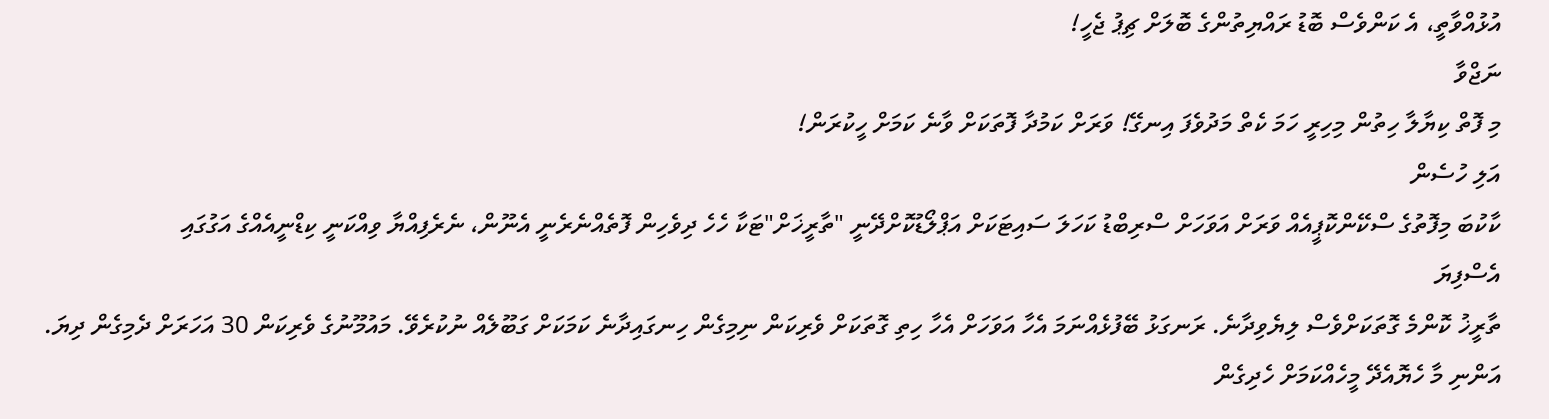އުޅުއްވާތީ، އެ ކަންވެސް ބޮޑު ރައްޔިތުންގެ ބޮލަށް ޗިޕު ޖެހީ!
ނަޖްވާ
މި ފޮތް ކިޔާލާ ހިތުން މިހިރީ ހަމަ ކެތް މަދުވެފަ އިނގޭ! ވަރަށް ކަމުދާ ފޮތަކަށް ވާނެ ކަމަށް ހީކުރަން!
އަލި ހުސެން
ކާކުބަ މިފޮތުގެ ސްކޭންކޮޕީއެއް ވަރަށް އަވަހަށް ސްރިބްޑު ކަހަލަ ސައިޓަކަށް އަޕްލޯޑުކޮށްދޭނީ "ތާރީޚަށް"ޓަކާ ހެހެ ދިވެހިން ފޮތެއްނެރެނީ އެނޫން، ނެރެފިއްޔާ ވިއްކަނީ ކިޑްނީއެއްގެ އަގުގައި
އެސްފިޔަ
ތާރީޚު ކޮންމެ ގޮތަކަށްވެސް ލިޔެވިދާނެ. ރަނގަޅު ބޭފުޅެއްނަމަ އެހާ އަވަހަށް އެހާ ހިތި ގޮތަކަށް ވެރިކަން ނިމިގެން ހިނގައިދާނެ ކަމަކަށް ގަބޫލެއް ނުކުރެވޭ. މައުމޫނުގެ ވެރިކަން 30 އަހަރަށް ދެމިގެން ދިޔަ. އަންނި މާ ހެޔޮއެދޭ މީހެއްކަމަށް ހެދިގެން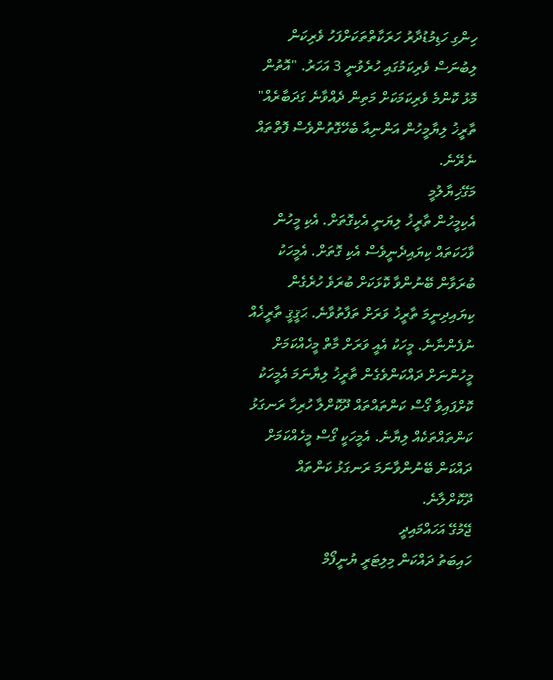ހިންގި ހަޑިމުޑުދާރު ހަރަކާތްތަކަށްފަހު ވެރިކަން ލިބުނަސް ވެރިކަމުގައި ހުރެވުނީ 3 އަހަރު. "އޮތުން މޮޅު ކޮންމެ ވެރިކަމަކަށް މަތިން ދެއްވާނެ ގަދަބާރެއް" ތާރީޚު ލިޔާމީހުން އަންނިއާ ބެހޭގޮތުންވެސް ފޮތްތައް ނެރޭނެ.
މަގޭޚިޔާލުމީ
އެކިމީހުން ތާރީޚު ލިޔަނީ އެކިގޮތަށް. އެކި މީހުން ވާހަކަތައް ކިޔައިދެނީވެސް އެކި ގޮތަށް. އެމީހަކު ބުރަވާން ބޭނުންވާ ކޮޅަކަށް ބުރަވެ ހުރެގެން ކިޔައިދިނީމަ ތާރީޚު ވަރަށް ތަފާތުވާނެ. ޙަޤީޤީ ތާރީޚެއް ނުފެންނާނެ. މީހަކު އެއީ ވަރަށް މާތް މީހެއްކަމަށް މީހުންނަށް ދައްކަންވެގެން ތާރީޚު ލިޔާނަމަ އެމީހަކު ކޮށްފައިވާ ގޯސް ކަންތައްތައް ދޫކޮށްލާ ހުރިހާ ރަނގަޅު ކަންތައްތަކެއް ލިޔާނެ. އެމީހަކީ ގޯސް މީހެއްކަމަށް ދައްކަން ބޭނުންވާނަމަ ރަނގަޅު ކަންތައް ދޫކޮށްލާނެ.
ޖޭމުގޭ އަހައްމައިދީ
ހައިބަތު ދައްކަން މިލިޓަރީ ޔުނީފޯމް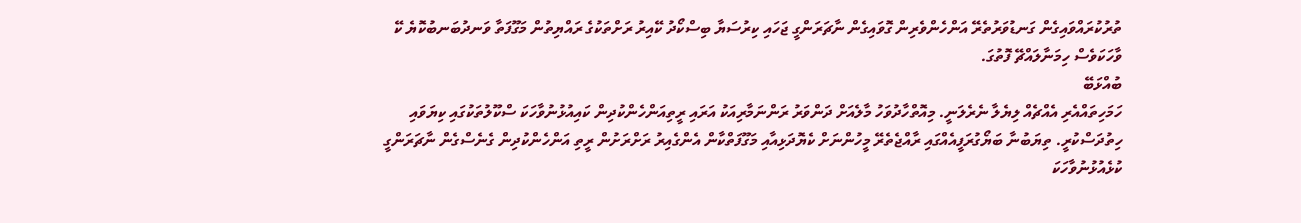ތުރުކުރައްވައިގެން ގަނޑުވަރުތެރޭ އަންހެންވެރިން ގޮވައިގެން ނާޗަރަންގީ ޖަހައި ކިރުސަޔާ ބިސްކޯދު ކޭއިރު ރަށްތަކުގެ ރައްޔިތުން މަގޫފަތާ ވަނދުބަނބުކޮޔެ ކޭ ވާހަކަވެސް ހިމަނާލައްޗޭ ފޮތުގަ.
ބުއްޅަބޭ
ހަމަހިތައްއެރި އެއްޗެއް ލިޔެލާ ނެރެލަނީ. މިއޮތްހާދުވަހު މާލެއަށް ދަންވަރު ރަންނަމާރިއަކު އަރައި ރީތިއަންހެންކުދިން ކައިއުޅުނުވާހަކަ ސްކޫލުތަކުގައި ކިޔަވައި ހިތުދަސްކުރީ. ތިޔަބުނާ ބަޔޯގުރަފީއެއްގައި ރާއްޖެތެރޭ މީހުންނަށް ކެޔޮދަޅިއާއި މަގޫފަތްކާން އެންގެއިރު ރަށްރަށުން ރީތި އަންހެންކުދިން ގެނެސްގެން ނާޗަރަންގީ ކުޅެއުޅުނުވާހަކަ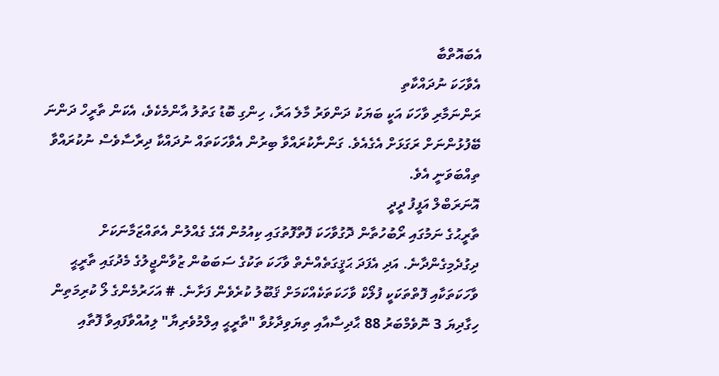އެބައޮތްބާ
އެވާހަކަ ނުދައްކާތި
ރަންނަމާރި ވާހަކަ އަކީ ބަޔަކު ދަންވަރު މާލެ އަރާ، ހިންގި ބޮޑު ގަތުލު އާންމެކެވެ، އެކަން ތާރީހް ދަންނަ ބޭފުޅުންނަށް ރަގަޅަށް އެގެއެވެ. ގަންނާކުރައްވާ ބިރުން އެވާހަކަތައް ނުދައްކާ ދިރާސާވެސް ނުކުރައްވާ ތިއްބަވަނީ އެވެ.
އޮނަރަބްލް އަފީފު ދީދީ
ތާރީޙުގެ ނަމުގައި ރޯބުހުތާން ދޮގުވާހަކަ ފޮތްފޮތުގައި ކިއުމުން އޭގެ ގެއްލުން އެތައްޒަމާނަކަށް ދިގުދެމިގެންދާނެ. އަދި އެފަދަ ޙަޤީގަތެއްނެތް ވާހަކަ ތަކުގެ ސަބަބުން ޒުވާންޖީލުގެ މެދުގައި ތާރީޙީ ވާހަކަތަކާއި ފޮތްތަކަކީ ފުލޯކް ވާހަކަތަކެއްކަމަށް ޤަބޫލު ކުރެވެން ފަށާނެ. # އަހަރުމެންގެ ލޯ ކުރިމަތިން ހިގާދިޔަ 3 ނޮވެމްބަރު 88 ޙާދިސާއާއި ތިޔަވިދާޅުވާ "ތާރީޙީ އިލްމުވެރިޔާ" ލިއުއްވާފައިވާ ފޮތާއި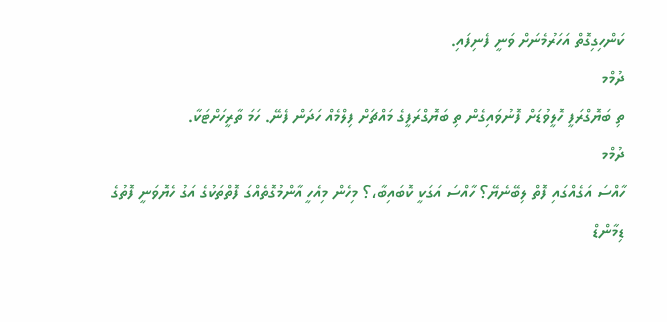ކަންހިގިގޮތް އަހަރުމެނަށް ވަނީ ފެނިފައި.
ދުމްމ
ތި ބަޔޮގްރަފީ ހޮލީވުޑަށް ފޮނުވައިގެން ތި ބަޔޮގްރަފީގެ މައްޗަށް ފިލްމެއް ހަދަން ފެނޭ. ހަމަ ތާރީހަށްޓަކާ.
ދުމްމ
ހާއްސަ އަގެއްގައި ފޮތް ލިބޭނެޔޭ؟ ހާއްސަ އަގަކީ ކޮބައިބާ،؟ މިހެން މިއެހީ އާންމުގޮތެއްގަ ފޮތްތަކުގެ އަގު ހެޔޮވަނީ ފޮތުގެ ޑިމާންޑް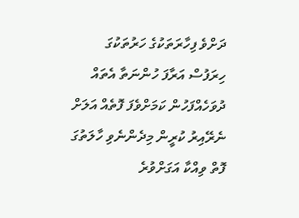ދަށްވެ ފިހާރަތަކުގެ ހަރުތަކުގަ ހިރަފުސް އަރާފަ ހުންނަތާ އެތައް ދުވަހެއްފަހުން ކަމަށްވެފަ ފޮތެއް އަލަށް ނެރޭއިރު ކުރީން މިދެންނެވި ހާލަތުގަ ފޮތް ވިއްކާ އަގަށްވުރެ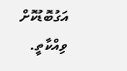އަގުބޮޑުކޮށް ވިއްކާތީ.